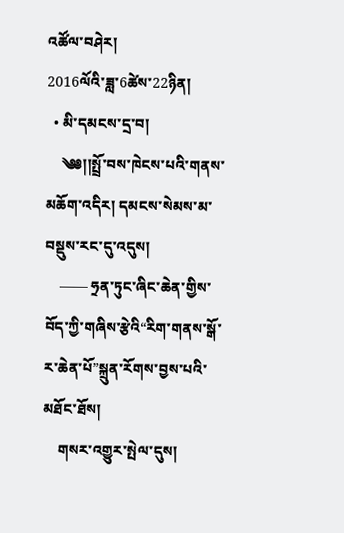འཚོལ་བཤེར།
2016ལོའི་ཟླ་6ཚེས་22ཉིན།
  • མི་དམངས་དྲ་བ།
    ༄༅།།སྤྲོ་བས་ཁེངས་པའི་གནས་མཆོག་འདིར། དམངས་སེམས་མ་བསྡུས་རང་དུ་འདུས།
    —— ཧྲན་ཏུང་ཞིང་ཆེན་གྱིས་བོད་ཀྱི་གཞིས་རྩེའི“རིག་གནས་སྒོ་ར་ཆེན་པོ”སྐྲུན་རོགས་བྱས་པའི་མཐོང་ཐོས།
    གསར་འགྱུར་སྤེལ་དུས།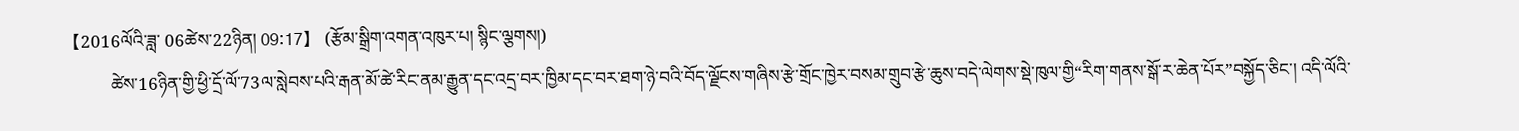【2016ལོའི་ཟླ་ 06ཚེས་22ཉིན། 09:17】   (རྩོམ་སྒྲིག་འགན་འཁུར་པ། སྙིང་ལྕགས།)
         ཚེས་16ཉིན་གྱི་ཕྱི་དྲོ་ལོ་73ལ་སླེབས་པའི་རྒན་མོ་ཚེ་རིང་ནམ་རྒྱུན་དང་འདྲ་བར་ཁྱིམ་དང་བར་ཐག་ཉེ་བའི་བོད་ལྗོངས་གཞིས་རྩེ་གྲོང་ཁྱེར་བསམ་གྲུབ་རྩེ་ཆུས་བདེ་ལེགས་སྡེ་ཁུལ་གྱི“རིག་གནས་སྒོ་ར་ཆེན་པོར”བསྐྱོད་ཅིང་། འདི་ལོའི་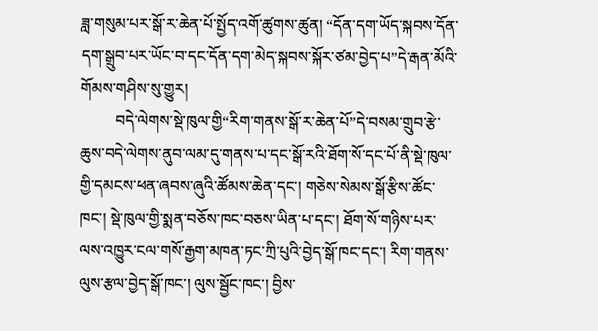ཟླ་གསུམ་པར་སྒོ་ར་ཆེན་པོ་སྤྱོད་འགོ་ཚུགས་ཚུན། “དོན་དག་ཡོད་སྐབས་དོན་དག་སྒྲུབ་པར་ཡོང་བ་དང་དོན་དག་མེད་སྐབས་སྐོར་ཙམ་བྱེད་པ”དེ་རྒན་མོའི་གོམས་གཤིས་སུ་གྱུར།
         བདེ་ལེགས་སྡེ་ཁུལ་གྱི“རིག་གནས་སྒོ་ར་ཆེན་པོ”དེ་བསམ་གྲུབ་རྩེ་ཆུས་བདེ་ལེགས་ནུབ་ལམ་དུ་གནས་པ་དང་སྒོ་རའི་ཐོག་སོ་དང་པོ་ནི་སྡེ་ཁུལ་གྱི་དམངས་ཕན་ཞབས་ཞུའི་ཚོམས་ཆེན་དང་། གཅེས་སེམས་སྒོ་རྩིས་ཚོང་ཁང་། སྡེ་ཁུལ་གྱི་སྨན་བཅོས་ཁང་བཅས་ཡིན་པ་དང་། ཐོག་སོ་གཉིས་པར་ལས་འཁྱུར་ངལ་གསོ་རྒྱག་མཁན་ཏང་ཀྲི་པུའི་བྱེད་སྒོ་ཁང་དང་། རིག་གནས་ལུས་རྩལ་བྱེད་སྒོ་ཁང་། ལུས་སྦྱོང་ཁང་། བྱིས་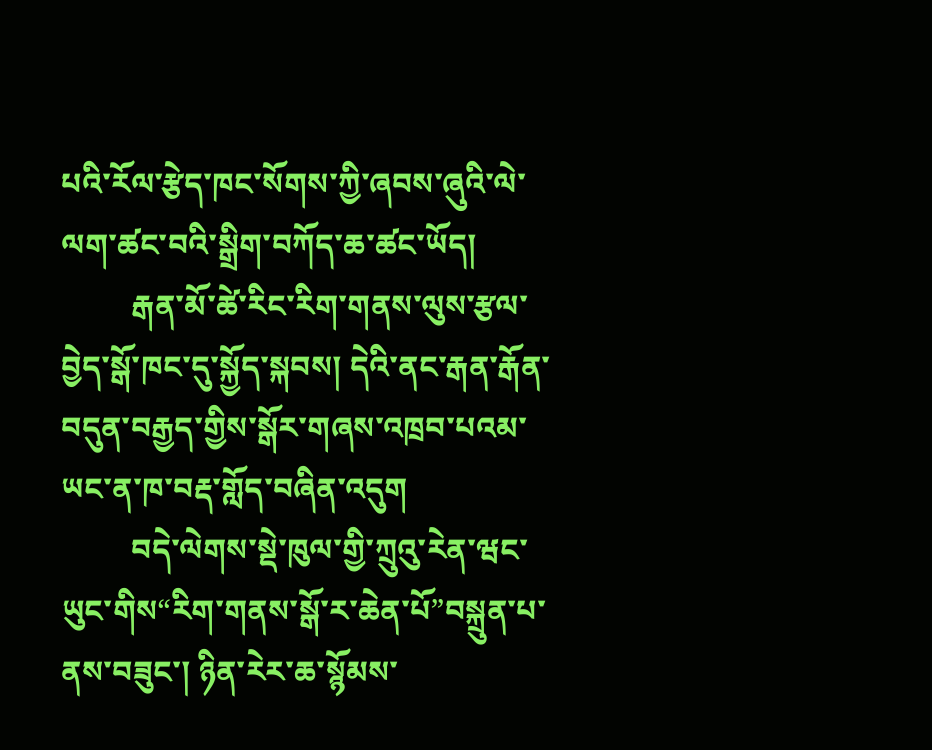པའི་རོལ་རྩེད་ཁང་སོགས་ཀྱི་ཞབས་ཞུའི་ལེ་ལག་ཚང་བའི་སྒྲིག་བཀོད་ཆ་ཚང་ཡོད།
         རྒན་མོ་ཚེ་རིང་རིག་གནས་ལུས་རྩལ་བྱེད་སྒོ་ཁང་དུ་སྐྱོད་སྐབས། དེའི་ནང་རྒན་རྒོན་བདུན་བརྒྱད་གྱིས་སྒོར་གཞས་འཁྲབ་པའམ་ཡང་ན་ཁ་བརྡ་གློད་བཞིན་འདུག
         བདེ་ལེགས་སྡེ་ཁུལ་གྱི་ཀྲུའུ་རེན་ཝང་ཡུང་གིས“རིག་གནས་སྒོ་ར་ཆེན་པོ”བསྐྲུན་པ་ནས་བཟུང་། ཉིན་རེར་ཆ་སྙོམས་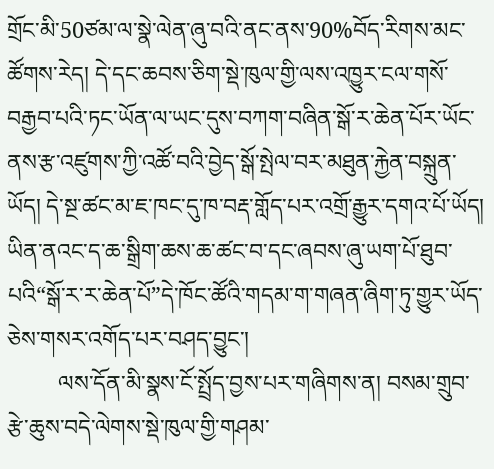གྲོང་མི་50ཙམ་ལ་སྣེ་ལེན་ཞུ་བའི་ནང་ནས་90%བོད་རིགས་མང་ཚོགས་རེད། དེ་དང་ཆབས་ཅིག་སྡེ་ཁུལ་གྱི་ལས་འཁྱུར་ངལ་གསོ་བརྒྱབ་པའི་ཏང་ཡོན་ལ་ཡང་དུས་བཀག་བཞིན་སྒོ་ར་ཆེན་པོར་ཡོང་ནས་རྩ་འཛུགས་ཀྱི་འཚོ་བའི་བྱེད་སྒོ་སྤེལ་བར་མཐུན་རྐྱེན་བསྐྲུན་ཡོད། དེ་སྔ་ཚང་མ་ཇ་ཁང་དུ་ཁ་བརྡ་གློད་པར་འགྲོ་རྒྱུར་དགའ་པོ་ཡོད། ཡིན་ནའང་ད་ཆ་སྒྲིག་ཆས་ཆ་ཚང་བ་དང་ཞབས་ཞུ་ཡག་པོ་ཐུབ་པའི“སྒོ་ར་ར་ཆེན་པོ”དེ་ཁོང་ཚོའི་གདམ་ག་གཞན་ཞིག་ཏུ་གྱུར་ཡོད་ཅེས་གསར་འགོད་པར་བཤད་བྱུང་།
         ལས་དོན་མི་སྣས་ངོ་སྤྲོད་བྱས་པར་གཞིགས་ན། བསམ་གྲུབ་རྩེ་ཆུས་བདེ་ལེགས་སྡེ་ཁུལ་གྱི་གཤམ་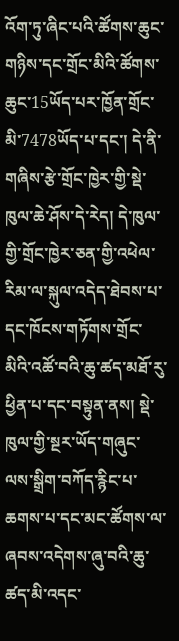འོག་ཏུ་ཞིང་པའི་ཚོགས་ཆུང་གཉིས་དང་གྲོང་མིའི་ཚོགས་ཆུང་15ཡོད་པར་ཁྱོན་གྲོང་མི་7478ཡོད་པ་དང་། དེ་ནི་གཞིས་རྩེ་གྲོང་ཁྱེར་གྱི་སྡེ་ཁུལ་ཆེ་ཤོས་དེ་རེད། དེ་ཁུལ་གྱི་གྲོང་ཁྱེར་ཅན་གྱི་འཕེལ་རིམ་ལ་སྐུལ་འདེད་ཐེབས་པ་དང་ཁོངས་གཏོགས་གྲོང་མིའི་འཚོ་བའི་ཆུ་ཚད་མཐོ་རུ་ཕྱིན་པ་དང་བསྟུན་ནས། སྡེ་ཁུལ་གྱི་སྔར་ཡོད་གཞུང་ལས་སྒྲིག་བཀོད་རྙིང་པ་ཆགས་པ་དང་མང་ཚོགས་ལ་ཞབས་འདེགས་ཞུ་བའི་ཆུ་ཚད་མི་འདང་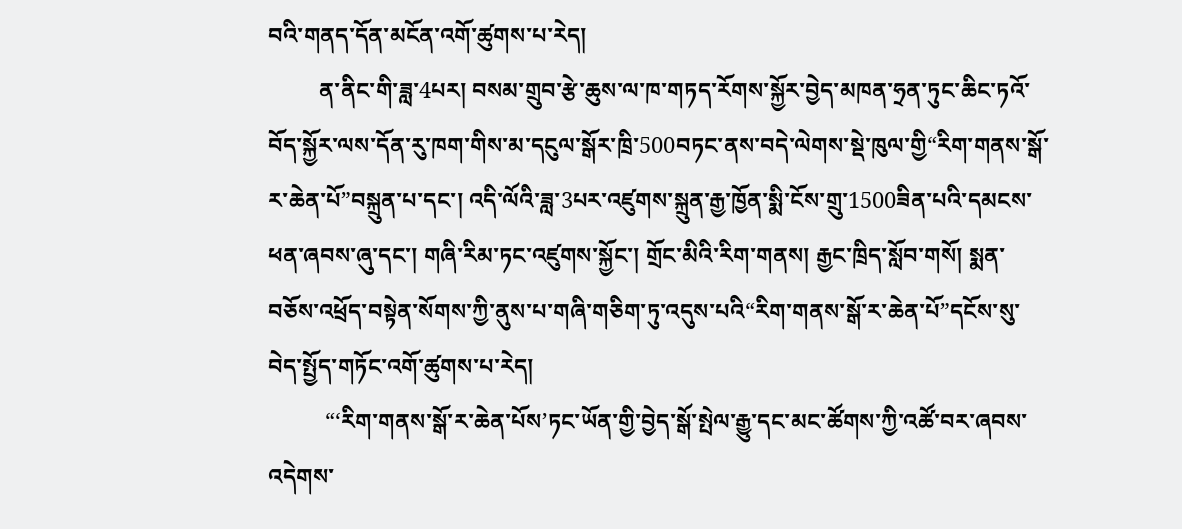བའི་གནད་དོན་མངོན་འགོ་ཚུགས་པ་རེད།
         ན་ནིང་གི་ཟླ་4པར། བསམ་གྲུབ་རྩེ་ཆུས་ལ་ཁ་གཏད་རོགས་སྐྱོར་བྱེད་མཁན་ཧྲན་ཏུང་ཆིང་ཏའོ་བོད་སྐྱོར་ལས་དོན་རུ་ཁག་གིས་མ་དངུལ་སྒོར་ཁྲི་500བཏང་ནས་བདེ་ལེགས་སྡེ་ཁུལ་གྱི“རིག་གནས་སྒོ་ར་ཆེན་པོ”བསྐྲུན་པ་དང་། འདི་ལོའི་ཟླ་3པར་འཛུགས་སྐྲུན་རྒྱ་ཁྱོན་སྨི་ངོས་གྲུ་1500ཟིན་པའི་དམངས་ཕན་ཞབས་ཞུ་དང་། གཞི་རིམ་ཏང་འཛུགས་སྐྱོང་། གྲོང་མིའི་རིག་གནས། རྒྱང་ཁྲིད་སློབ་གསོ། སྨན་བཅོས་འཕྲོད་བསྟེན་སོགས་ཀྱི་ནུས་པ་གཞི་གཅིག་ཏུ་འདུས་པའི“རིག་གནས་སྒོ་ར་ཆེན་པོ”དངོས་སུ་བེད་སྤྱོད་གཏོང་འགོ་ཚུགས་པ་རེད།
          “‘རིག་གནས་སྒོ་ར་ཆེན་པོས’ཏང་ཡོན་གྱི་བྱེད་སྒོ་སྤེལ་རྒྱུ་དང་མང་ཚོགས་ཀྱི་འཚོ་བར་ཞབས་འདེགས་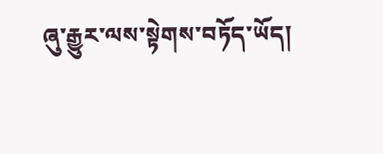ཞུ་རྒྱུར་ལས་སྟེགས་བཏོད་ཡོད།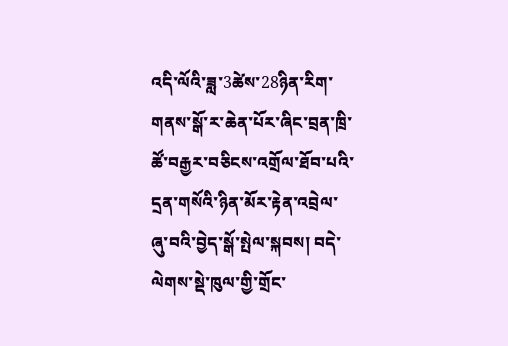འདི་ལོའི་ཟླ་3ཚེས་28ཉིན་རིག་གནས་སྒོ་ར་ཆེན་པོར་ཞིང་བྲན་ཁྲི་ཚོ་བརྒྱར་བཅིངས་འགྲོལ་ཐོབ་པའི་དྲན་གསོའི་ཉིན་མོར་རྟེན་འབྲེལ་ཞུ་བའི་བྱེད་སྒོ་སྤེལ་སྐབས། བདེ་ལེགས་སྡེ་ཁུལ་གྱི་གྲོང་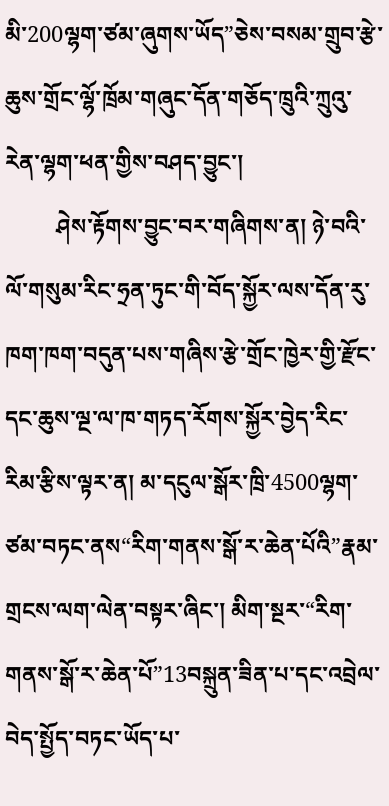མི་200ལྷག་ཙམ་ཞུགས་ཡོད”ཅེས་བསམ་གྲུབ་རྩེ་ཆུས་གྲོང་ལྷོ་ཁྲོམ་གཞུང་དོན་གཅོད་ཁྲུའི་ཀྲུའུ་རེན་ལྷག་ཕན་གྱིས་བཤད་བྱུང་།
         ཤེས་རྟོགས་བྱུང་བར་གཞིགས་ན། ཉེ་བའི་ལོ་གསུམ་རིང་ཧྲན་ཏུང་གི་བོད་སྐྱོར་ལས་དོན་རུ་ཁག་ཁག་བདུན་པས་གཞིས་རྩེ་གྲོང་ཁྱེར་གྱི་རྫོང་དང་ཆུས་ལྔ་ལ་ཁ་གཏད་རོགས་སྐྱོར་བྱེད་རིང་རིམ་རྩིས་ལྟར་ན། མ་དངུལ་སྒོར་ཁྲི་4500ལྷག་ཙམ་བཏང་ནས“རིག་གནས་སྒོ་ར་ཆེན་པོའི”རྣམ་གྲངས་ལག་ལེན་བསྟར་ཞིང་། མིག་སྔར་“རིག་གནས་སྒོ་ར་ཆེན་པོ”13བསྐྲུན་ཟིན་པ་དང་འབྲེལ་བེད་སྤྱོད་བཏང་ཡོད་པ་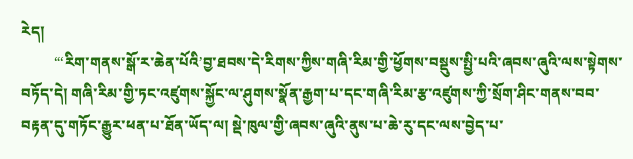རེད།
         “‘རིག་གནས་སྒོ་ར་ཆེན་པོའི’བྱ་ཐབས་དེ་རིགས་ཀྱིས་གཞི་རིམ་གྱི་ཕྱོགས་བསྡུས་སྤྱི་པའི་ཞབས་ཞུའི་ལས་སྟེགས་བཏོད་དེ། གཞི་རིམ་གྱི་ཏང་འཛུགས་སྐྱོང་ལ་ཤུགས་སྣོན་རྒྱག་པ་དང་གཞི་རིམ་རྩ་འཛུགས་ཀྱི་སྲོག་ཤིང་གནས་བབ་བརྟན་དུ་གཏོང་རྒྱུར་ཕན་པ་ཐོན་ཡོད་ལ། སྡེ་ཁུལ་གྱི་ཞབས་ཞུའི་ནུས་པ་ཆེ་རུ་དང་ལས་བྱེད་པ་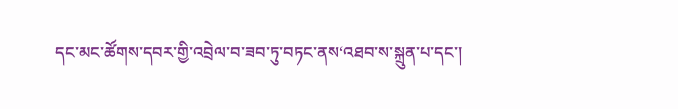དང་མང་ཚོགས་དབར་གྱི་འབྲེལ་བ་ཟབ་ཏུ་བཏང་ནས‘འཐབ་ས་སྐྲུན་པ་དང་།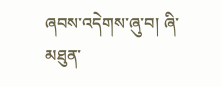ཞབས་འདེགས་ཞུ་བ། ཞི་མཐུན་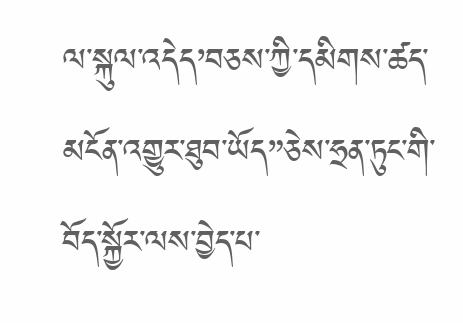ལ་སྐུལ་འདེད’བཅས་ཀྱི་དམིགས་ཚད་མངོན་འགྱུར་ཐུབ་ཡོད”ཅེས་ཧྲན་ཏུང་གི་བོད་སྐྱོར་ལས་བྱེད་པ་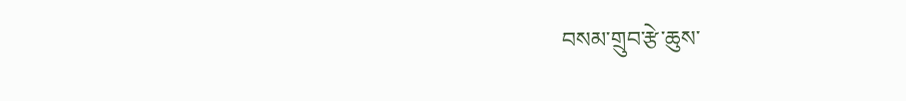བསམ་གྲུབ་རྩེ་ཆུས་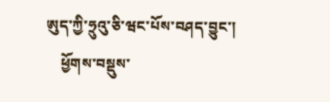ཨུད་ཀྱི་ཧྲུའུ་ཅི་ཝང་པོས་བཤད་བྱུང་།
    ཕྱོགས་བསྡུས་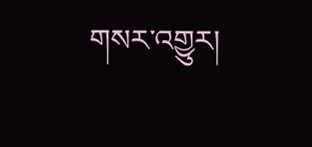གསར་འགྱུར།